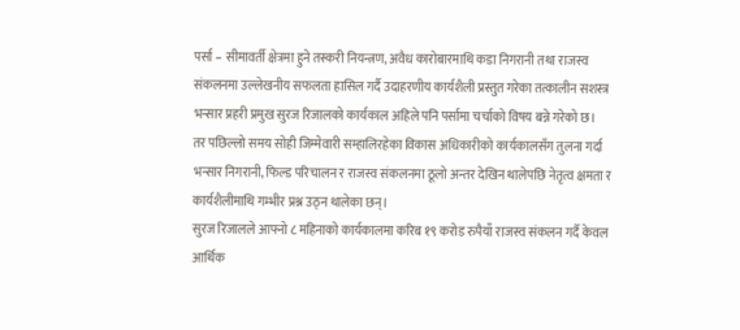पर्सा – सीमावर्ती क्षेत्रमा हुने तस्करी नियन्त्रण, अवैध कारोबारमाथि कडा निगरानी तथा राजस्व संकलनमा उल्लेखनीय सफलता हासिल गर्दै उदाहरणीय कार्यशैली प्रस्तुत गरेका तत्कालीन सशस्त्र भन्सार प्रहरी प्रमुख सुरज रिजालको कार्यकाल अहिले पनि पर्सामा चर्चाको विषय बन्ने गरेको छ।
तर पछिल्लो समय सोही जिम्मेवारी सम्हालिरहेका विकास अधिकारीको कार्यकालसँग तुलना गर्दा भन्सार निगरानी, फिल्ड परिचालन र राजस्व संकलनमा ठूलो अन्तर देखिन थालेपछि नेतृत्व क्षमता र कार्यशैलीमाथि गम्भीर प्रश्न उठ्न थालेका छन्।
सुरज रिजालले आफ्नो ८ महिनाको कार्यकालमा करिब १९ करोड रुपैयाँ राजस्व संकलन गर्दै केवल आर्थिक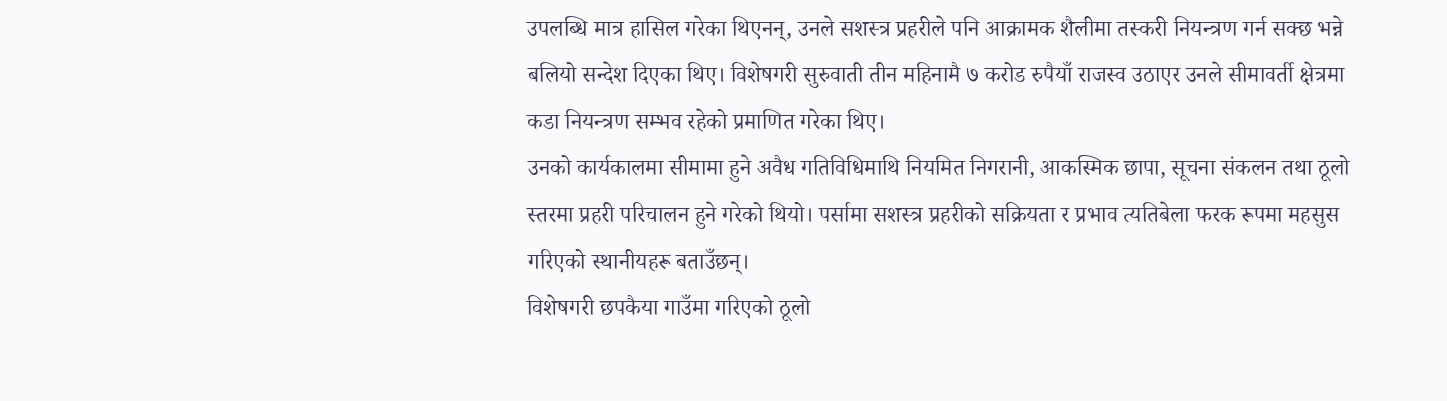उपलब्धि मात्र हासिल गरेका थिएनन्, उनले सशस्त्र प्रहरीले पनि आक्रामक शैलीमा तस्करी नियन्त्रण गर्न सक्छ भन्ने बलियो सन्देश दिएका थिए। विशेषगरी सुरुवाती तीन महिनामै ७ करोड रुपैयाँ राजस्व उठाएर उनले सीमावर्ती क्षेत्रमा कडा नियन्त्रण सम्भव रहेको प्रमाणित गरेका थिए।
उनको कार्यकालमा सीमामा हुने अवैध गतिविधिमाथि नियमित निगरानी, आकस्मिक छापा, सूचना संकलन तथा ठूलो स्तरमा प्रहरी परिचालन हुने गरेको थियो। पर्सामा सशस्त्र प्रहरीको सक्रियता र प्रभाव त्यतिबेला फरक रूपमा महसुस गरिएको स्थानीयहरू बताउँछन्।
विशेषगरी छपकैया गाउँमा गरिएको ठूलो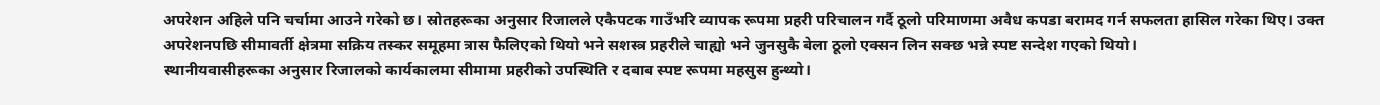अपरेशन अहिले पनि चर्चामा आउने गरेको छ। स्रोतहरूका अनुसार रिजालले एकैपटक गाउँभरि व्यापक रूपमा प्रहरी परिचालन गर्दै ठूलो परिमाणमा अवैध कपडा बरामद गर्न सफलता हासिल गरेका थिए। उक्त अपरेशनपछि सीमावर्ती क्षेत्रमा सक्रिय तस्कर समूहमा त्रास फैलिएको थियो भने सशस्त्र प्रहरीले चाह्यो भने जुनसुकै बेला ठूलो एक्सन लिन सक्छ भन्ने स्पष्ट सन्देश गएको थियो।
स्थानीयवासीहरूका अनुसार रिजालको कार्यकालमा सीमामा प्रहरीको उपस्थिति र दबाब स्पष्ट रूपमा महसुस हुन्थ्यो।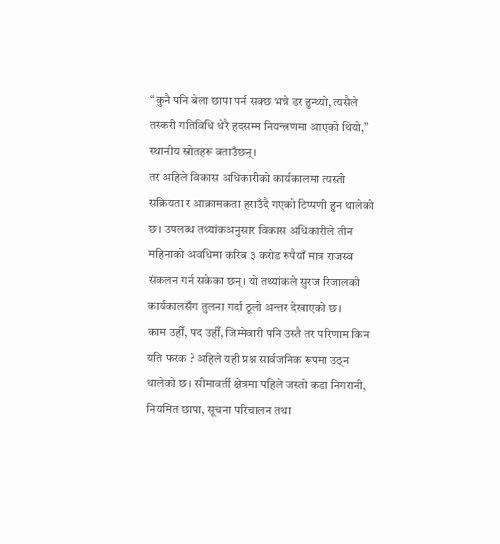“कुनै पनि बेला छापा पर्न सक्छ भन्ने डर हुन्थ्यो, त्यसैले तस्करी गतिविधि धेरै हदसम्म नियन्त्रणमा आएको थियो,” स्थानीय स्रोतहरू बताउँछन्।
तर अहिले विकास अधिकारीको कार्यकालमा त्यस्तो सक्रियता र आक्रामकता हराउँदै गएको टिप्पणी हुन थालेको छ। उपलब्ध तथ्यांकअनुसार विकास अधिकारीले तीन महिनाको अवधिमा करिब ३ करोड रुपैयाँ मात्र राजस्व संकलन गर्न सकेका छन्। यो तथ्यांकले सुरज रिजालको कार्यकालसँग तुलना गर्दा ठूलो अन्तर देखाएको छ।
काम उहीँ, पद उहीँ, जिम्मेवारी पनि उस्तै तर परिणाम किन यति फरक ? अहिले यही प्रश्न सार्वजनिक रूपमा उठ्न थालेको छ। सीमावर्ती क्षेत्रमा पहिले जस्तो कडा निगरानी, नियमित छापा, सूचना परिचालन तथा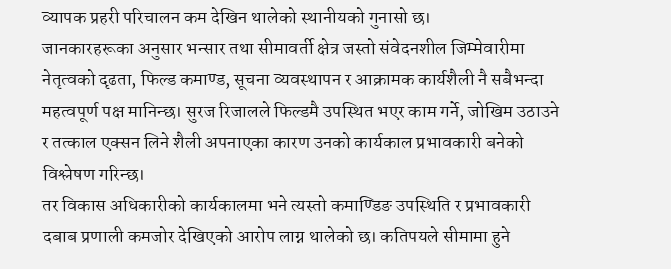व्यापक प्रहरी परिचालन कम देखिन थालेको स्थानीयको गुनासो छ।
जानकारहरूका अनुसार भन्सार तथा सीमावर्ती क्षेत्र जस्तो संवेदनशील जिम्मेवारीमा नेतृत्वको दृढता, फिल्ड कमाण्ड, सूचना व्यवस्थापन र आक्रामक कार्यशैली नै सबैभन्दा महत्वपूर्ण पक्ष मानिन्छ। सुरज रिजालले फिल्डमै उपस्थित भएर काम गर्ने, जोखिम उठाउने र तत्काल एक्सन लिने शैली अपनाएका कारण उनको कार्यकाल प्रभावकारी बनेको विश्लेषण गरिन्छ।
तर विकास अधिकारीको कार्यकालमा भने त्यस्तो कमाण्डिङ उपस्थिति र प्रभावकारी दबाब प्रणाली कमजोर देखिएको आरोप लाग्न थालेको छ। कतिपयले सीमामा हुने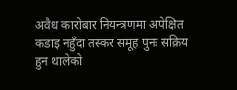अवैध कारोबार नियन्त्रणमा अपेक्षित कडाइ नहुँदा तस्कर समूह पुनः सक्रिय हुन थालेको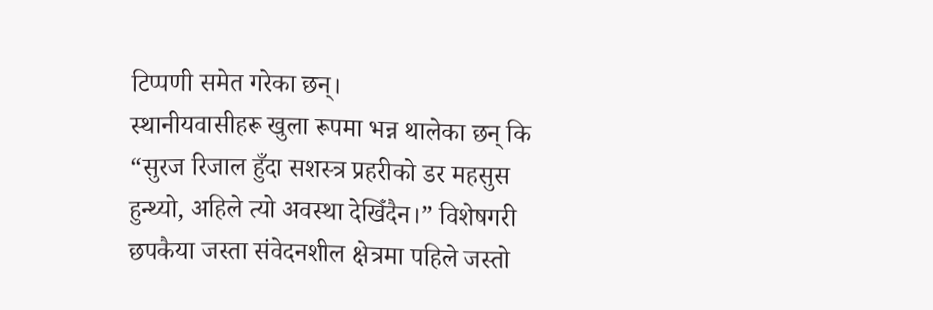टिप्पणी समेत गरेका छन्।
स्थानीयवासीहरू खुला रूपमा भन्न थालेका छन् कि “सुरज रिजाल हुँदा सशस्त्र प्रहरीको डर महसुस हुन्थ्यो, अहिले त्यो अवस्था देखिँदैन।” विशेषगरी छपकैया जस्ता संवेदनशील क्षेत्रमा पहिले जस्तो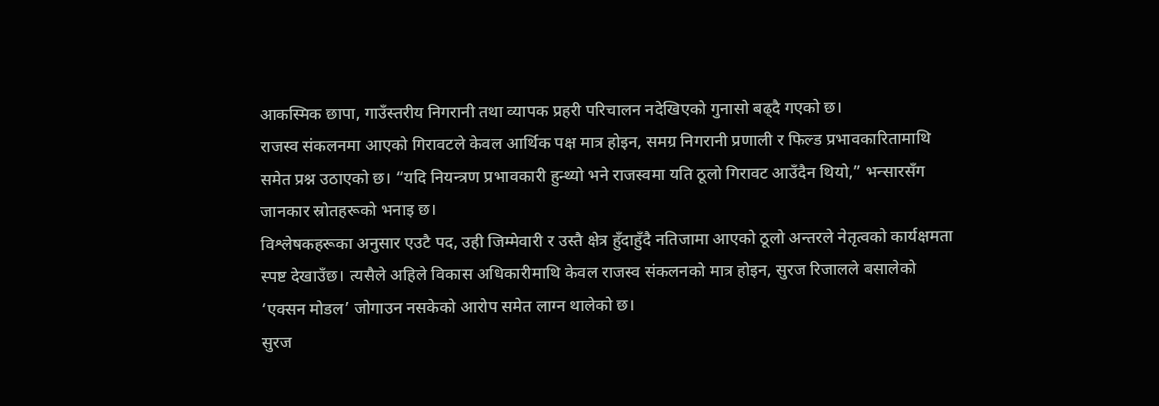आकस्मिक छापा, गाउँस्तरीय निगरानी तथा व्यापक प्रहरी परिचालन नदेखिएको गुनासो बढ्दै गएको छ।
राजस्व संकलनमा आएको गिरावटले केवल आर्थिक पक्ष मात्र होइन, समग्र निगरानी प्रणाली र फिल्ड प्रभावकारितामाथि समेत प्रश्न उठाएको छ। “यदि नियन्त्रण प्रभावकारी हुन्थ्यो भने राजस्वमा यति ठूलो गिरावट आउँदैन थियो,” भन्सारसँग जानकार स्रोतहरूको भनाइ छ।
विश्लेषकहरूका अनुसार एउटै पद, उही जिम्मेवारी र उस्तै क्षेत्र हुँदाहुँदै नतिजामा आएको ठूलो अन्तरले नेतृत्वको कार्यक्षमता स्पष्ट देखाउँछ। त्यसैले अहिले विकास अधिकारीमाथि केवल राजस्व संकलनको मात्र होइन, सुरज रिजालले बसालेको ‘एक्सन मोडल’ जोगाउन नसकेको आरोप समेत लाग्न थालेको छ।
सुरज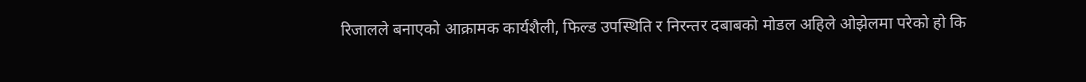रिजालले बनाएको आक्रामक कार्यशैली, फिल्ड उपस्थिति र निरन्तर दबाबको मोडल अहिले ओझेलमा परेको हो कि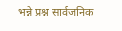भन्ने प्रश्न सार्वजनिक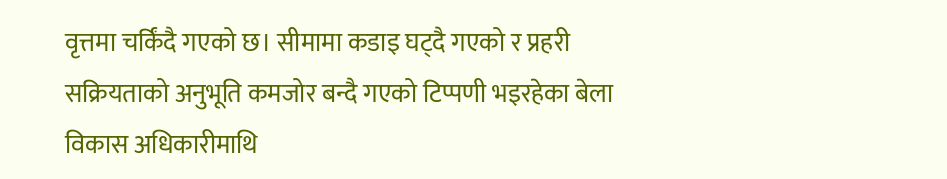वृत्तमा चर्किंदै गएको छ। सीमामा कडाइ घट्दै गएको र प्रहरी सक्रियताको अनुभूति कमजोर बन्दै गएको टिप्पणी भइरहेका बेला विकास अधिकारीमाथि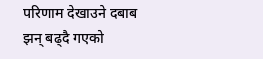परिणाम देखाउने दबाब झन् बढ्दै गएको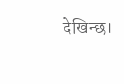देखिन्छ।